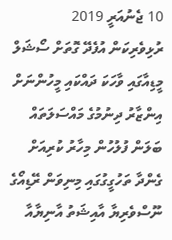10 ޖެނުއަރީ 2019
ރުޅިވެރިކަން އުފެދޭ ގޮތަށް ސޯޝަލް މީޑިއާގައި ވާހަކަ ދައްކައި މީހުންނަށް އިންޒާރު ދިނުމުގެ މައްސަލަތައް ބަލަން ފުލުހުން މިހާރު ކުރިއަށް ގެންދާ ތަހުގީގުގައި މިނިވަން ރޭޑިއޯގެ ނޫސްވެރިޔާ އާއިޝަތު އާނިޔާއާ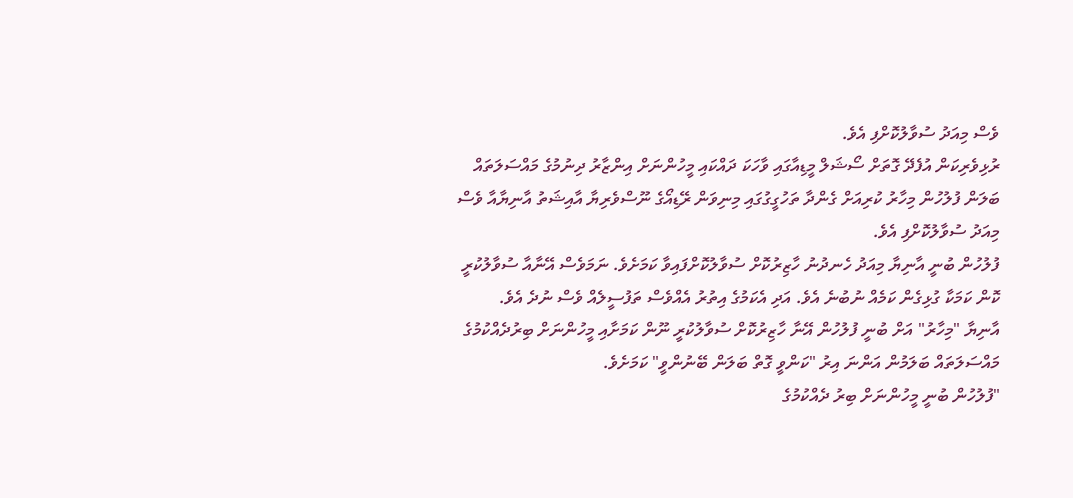ވެސް މިއަދު ސުވާލުކޮށްފި އެވެ.
ރުޅިވެރިކަން އުފެދޭ ގޮތަށް ސޯޝަލް މީޑިއާގައި ވާހަކަ ދައްކައި މީހުންނަށް އިންޒާރު ދިނުމުގެ މައްސަލަތައް ބަލަން ފުލުހުން މިހާރު ކުރިއަށް ގެންދާ ތަހުގީގުގައި މިނިވަން ރޭޑިއޯގެ ނޫސްވެރިޔާ އާއިޝަތު އާނިޔާއާ ވެސް މިއަދު ސުވާލުކޮށްފި އެވެ.
ފުލުހުން ބުނީ އާނިޔާ މިއަދު ހެނދުނު ހާޒިރުކޮށް ސުވާލުކޮށްފައިވާ ކަމަށެވެ. ނަމަވެސް އޭނާއާ ސުވާލުކުރީ ކޮން ކަމަކާ ގުޅިގެން ކަމެއް ނުބުނެ އެވެ. އަދި އެކަމުގެ އިތުރު އެއްވެސް ތަފުސީލެއް ވެސް ނުދެ އެވެ.
އާނިޔާ "މިހާރު" އަށް ބުނީ ފުލުހުން އޭނާ ހާޒިރުކޮށް ސުވާލުކުރީ ނޫން ކަމަށާއި މީހުންނަށް ބިރުދެއްކުމުގެ މައްސަލަތައް ބަލަމުން އަންނަ އިރު "ކަންވީ ގޮތް ބަލަން ބޭނުންވީ" ކަމަށެވެ.
"ފުލުހުން ބުނީ މީހުންނަށް ބިރު ދެއްކުމުގެ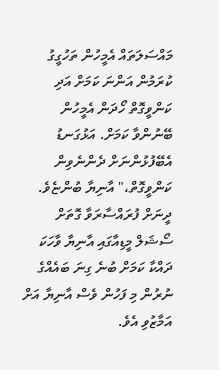މައްސަލަތައް އެމީހުން ތަހުގީގު ކުރަމުން އަންނަ ކަމަށް އަދި ކަންވީގޮތް ހޯދަން އެމީހުން ބޭނުންވާ ކަމަށް. އަޅުގަނޑު އެބޭފުޅުންނަށް ދެންނެވިން ކަންވީގޮތް،" އާނިޔާ ބުންޏެވެ.
ދީނަށް ފުރައްސާރަވާ ގޮތަށް ސޯޝަލް މީޑިއާގައި އާނިޔާ ވާހަކަ ދައްކާ ކަމަށް ބުނެ ގިނަ ބައެއްގެ ނުރުން މި ފަހުން ވެސް އާނިޔާ އަށް އަމާޒުވި އެވެ.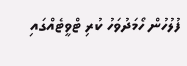ފުލުހުން ހޯމަދުވަހު ކުރި ޓްވީޓެއްގައި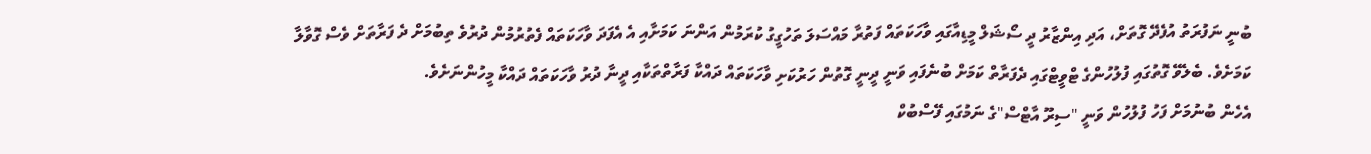ބުނީ ނަފުރަތު އުފެދޭ ގޮތަށް، އަދި އިންޒާރު ދީ ސޯޝަލް މީޑިއާގައި ވާހަކަތައް ފަތުރާ މައްސަލަ ތަހުގީގު ކުރަމުން އަންނަ ކަމަށާއި އެ އެފަދަ ވާހަކަތައް ފެތުރުމުން ދުރުވެ ތިބުމަށް ދެ ފަރާތަށް ވެސް ގޮވާލާ ކަމަށެވެ. ބެލެވޭ ގޮތުގައި ފުލުހުންގެ ޓްވީޓްގައި ދެފަރާތް ކަމަށް ބުނެފައި ވަނީ ދީނީ ގޮތުން ހަރުކަށި ވާހަކަތައް ދައްކާ ފަރާތްތަކާއި ދީނާ ދުރު ވާހަކަތައް ދައްކާ މީހުންނަށެވެ.
އެހެން ބުނުމަށް ފަހު ފުލުހުން ވަނީ "ސިރޫ އާޓްސް"ގެ ނަމުގައި ފޭސްބުކް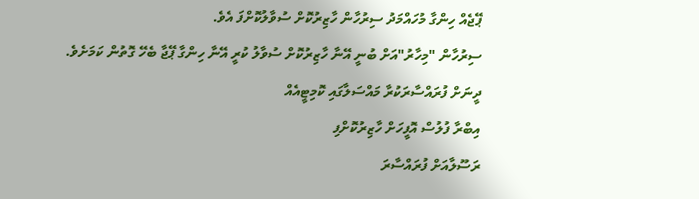ޕޭޖެއް ހިންގާ މުހައްމަދު ސިރުހާން ހާޒިރުކޮށް ސުވާލުކޮށްފަ އެވެ.
ސިރުހާން "މިހާރު"އަށް ބުނީ އޭނާ ހާޒިރުކޮށް ސުވާލު ކުރީ އޭނާ ހިންގާ ޕޭޖާ ބެހޭ ގޮތުން ކަމަށެވެ.
ދީނަށް ފުރައްސާރަކުރާ މައްސަލާގައި ކޮމިޓީއެއް
އިބްރާ ފުލުސް އޮފީހަށް ހާޒިރުކޮށްފި
ރަސޫލާއަށް ފުރައްސާރަ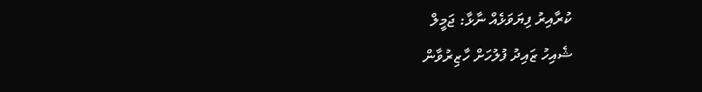ކުރާއިރު ފިޔަވަޅެއް ނާޅާ: ޖަމީލް
ޝެއިހު ޒައިދު ފުލުހަށް ހާޒިރުވާން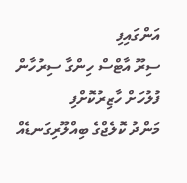އަންގައިފި
ސިރޫ އާޓްސް ހިންގާ ސިރުހާން ފުލުހަށް ހާޒިރުކޮށްފި
މަންދު ކޮލެޖްގެ ބިއްލޫރިގަނޑެއް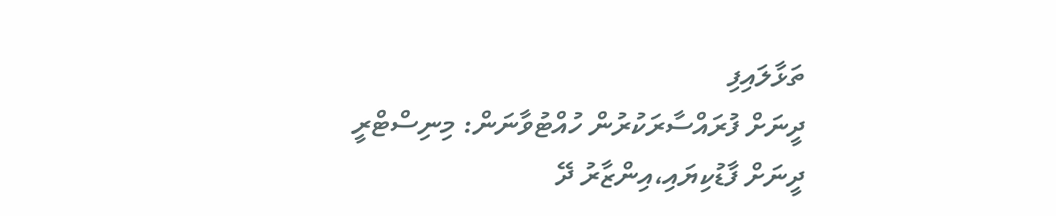ތަޅާލައިފި
ދީނަށް ފުރައްސާރަކުރުން ހުއްޓުވާނަން: މިނިސްޓްރީ
ދީނަށް ފާޑުކިޔައި،އިންޒާރު ދޭ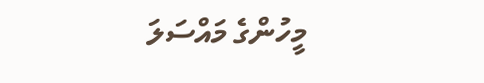މީހުންގެ މައްސަލަ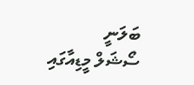ބަލަނީ
ސޯޝަލް މީޑިއާގައި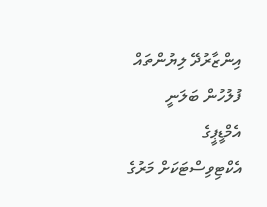އިންޒާރުދޭ ލިޔުންތައް ފުލުހުން ބަލަނީ
އެމްޑީޕީގެ އެކްޓިވިސްޓަކަށް މަރުގެ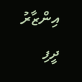އިންޒާރު ދީފި